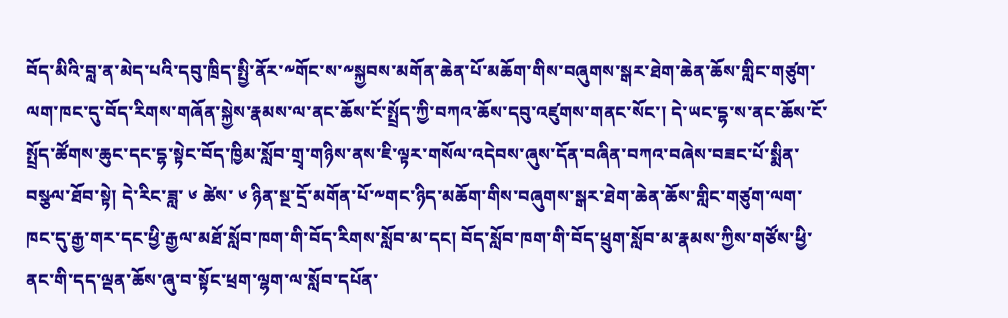བོད་མིའི་བླ་ན་མེད་པའི་དབུ་ཁྲིད་སྤྱི་ནོར་༸གོང་ས་༸སྐྱབས་མགོན་ཆེན་པོ་མཆོག་གིས་བཞུགས་སྒར་ཐེག་ཆེན་ཆོས་གླིང་གཙུག་ལག་ཁང་དུ་བོད་རིགས་གཞོན་སྐྱེས་རྣམས་ལ་ནང་ཆོས་ངོ་སྤྲོད་ཀྱི་བཀའ་ཆོས་དབུ་འཛུགས་གནང་སོང་། དེ་ཡང་དྷ་ས་ནང་ཆོས་ངོ་སྤྲོད་ཚོགས་ཆུང་དང་དྷ་སྟེང་བོད་ཁྱིམ་སློབ་གྲྭ་གཉིས་ནས་ཇི་ལྟར་གསོལ་འདེབས་ཞུས་དོན་བཞིན་བཀའ་བཞེས་བཟང་པོ་སྨིན་བསྩལ་ཐོབ་སྟེ། དེ་རིང་ཟླ་ ༦ ཚེས་ ༦ ཉིན་སྔ་དྲོ་མགོན་པོ་༸གང་ཉིད་མཆོག་གིས་བཞུགས་སྒར་ཐེག་ཆེན་ཆོས་གླིང་གཙུག་ལག་ཁང་དུ་རྒྱ་གར་དང་ཕྱི་རྒྱལ་མཐོ་སློབ་ཁག་གི་བོད་རིགས་སློབ་མ་དང། བོད་སློབ་ཁག་གི་བོད་ཕྲུག་སློབ་མ་རྣམས་ཀྱིས་གཙོས་ཕྱི་ནང་གི་དད་ལྡན་ཆོས་ཞུ་བ་སྟོང་ཕྲག་ལྷག་ལ་སློབ་དཔོན་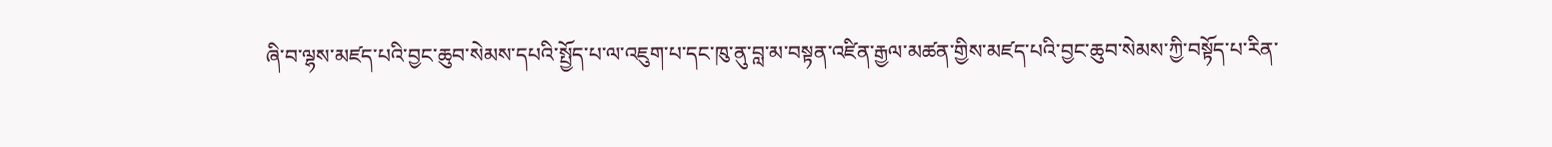ཞི་བ་ལྷས་མཛད་པའི་བྱང་ཆུབ་སེམས་དཔའི་སྤྱོད་པ་ལ་འཇུག་པ་དང་ཁུ་ནུ་བླ་མ་བསྟན་འཛིན་རྒྱལ་མཚན་གྱིས་མཛད་པའི་བྱང་ཆུབ་སེམས་ཀྱི་བསྟོད་པ་རིན་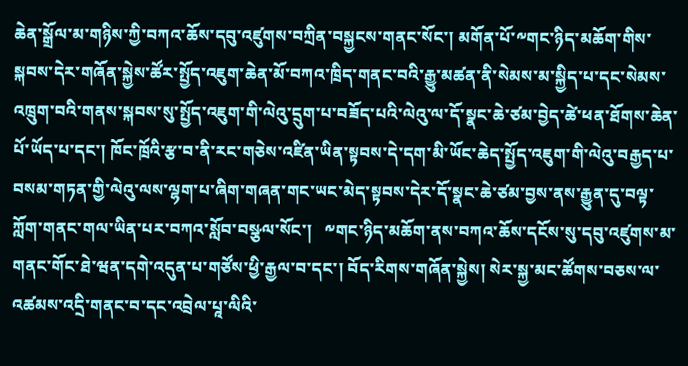ཆེན་སྒྲོལ་མ་གཉིས་ཀྱི་བཀའ་ཆོས་དབུ་འཛུགས་བཀྲིན་བསྐྱངས་གནང་སོང་། མགོན་པོ་༸གང་ཉིད་མཆོག་གིས་སྐབས་དེར་གཞོན་སྐྱེས་ཚོར་སྤྱོད་འཇུག་ཆེན་མོ་བཀའ་ཁྲིད་གནང་བའི་རྒྱུ་མཚན་ནི་སེམས་མ་སྐྱིད་པ་དང་སེམས་འཁྲུག་བའི་གནས་སྐབས་སུ་སྤྱོད་འཇུག་གི་ལེའུ་དྲུག་པ་བཟོད་པའི་ལེའུ་ལ་དོ་སྣང་ཆེ་ཙམ་བྱེད་ཚེ་ཕན་ཐོགས་ཆེན་པོ་ཡོད་པ་དང་། ཁོང་ཁྲོའི་རྩ་བ་ནི་རང་གཅེས་འཛིན་ཡིན་སྟབས་དེ་དག་མི་ཡོང་ཆེད་སྤྱོད་འཇུག་གི་ལེའུ་བརྒྱད་པ་བསམ་གཏན་གྱི་ལེའུ་ལས་ལྷག་པ་ཞིག་གཞན་གང་ཡང་མེད་སྟབས་དེར་དོ་སྣང་ཆེ་ཙམ་བྱས་ནས་རྒྱུན་དུ་བལྟ་ཀློག་གནང་གལ་ཡིན་པར་བཀའ་སློབ་བསྩལ་སོང་།   ༸གང་ཉིད་མཆོག་ནས་བཀའ་ཆོས་དངོས་སུ་དབུ་འཛུགས་མ་གནང་གོང་ཐེ་ཝན་དགེ་འདུན་པ་གཙོས་ཕྱི་རྒྱལ་བ་དང་། བོད་རིགས་གཞོན་སྐྱེས། སེར་སྐྱ་མང་ཚོགས་བཅས་ལ་འཚམས་འདྲི་གནང་བ་དང་འབྲེལ་པཱ་ལིའི་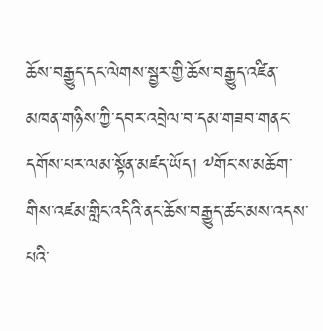ཆོས་བརྒྱུད་དང་ལེགས་སྦྱར་གྱི་ཆོས་བརྒྱུད་འཛིན་མཁན་གཉིས་ཀྱི་དབར་འབྲེལ་བ་དམ་གཟབ་གནང་དགོས་པར་ལམ་སྟོན་མཛད་ཡོད། ༸གོང་ས་མཆོག་གིས་འཛམ་གླིང་འདིའི་ནང་ཆོས་བརྒྱུད་ཚང་མས་འདས་པའི་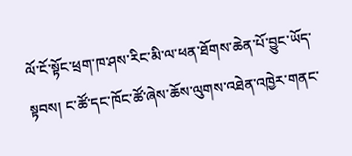ལོ་ངོ་སྟོང་ཕྲག་ཁ་ཤས་རིང་མི་ལ་ཕན་ཐོགས་ཆེན་པོ་བྱུང་ཡོད་སྟབས། ང་ཚོ་དང་ཁོང་ཚོ་ཞེས་ཆོས་ལུགས་འཐེན་འཁྱེར་གནང་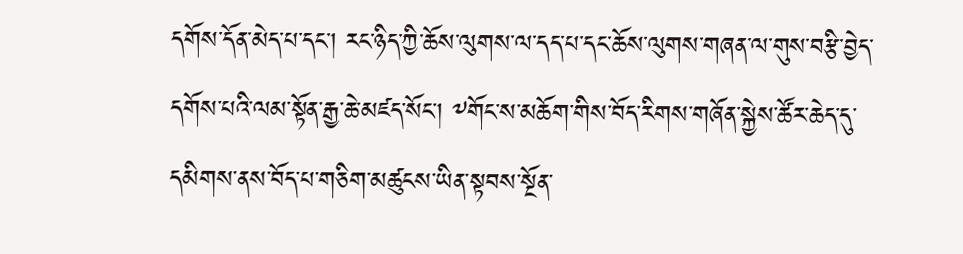དགོས་དོན་མེད་པ་དང་། རང་ཉིད་ཀྱི་ཆོས་ལུགས་ལ་དད་པ་དང་ཆོས་ལུགས་གཞན་ལ་གུས་བརྩི་བྱེད་དགོས་པའི་ལམ་སྟོན་རྒྱ་ཆེ་མཛད་སོང་། ༸གོང་ས་མཆོག་གིས་བོད་རིགས་གཞོན་སྐྱེས་ཚོར་ཆེད་དུ་དམིགས་ནས་བོད་པ་གཅིག་མཚུངས་ཡིན་སྟབས་སྔོན་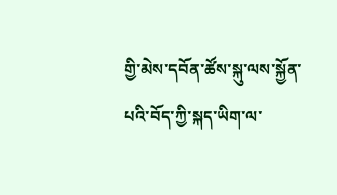གྱི་མེས་དབོན་ཚོས་སྐུ་ལས་སྐྱོན་པའི་བོད་ཀྱི་སྐད་ཡིག་ལ་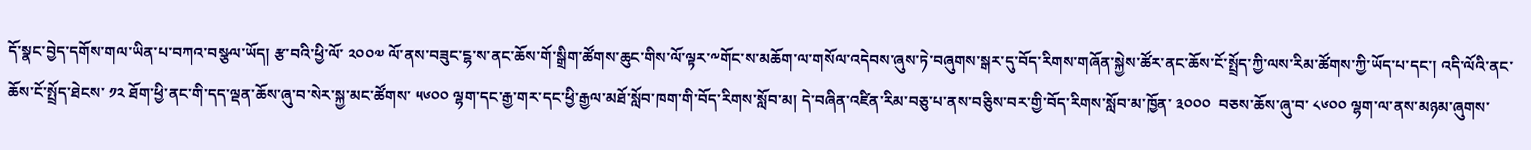དོ་སྣང་བྱེད་དགོས་གལ་ཡིན་པ་བཀའ་བསྩལ་ཡོད། རྩ་བའི་ཕྱི་ལོ་ ༢༠༠༧ ལོ་ནས་བཟུང་ངྷ་ས་ནང་ཆོས་གོ་སྒྲིག་ཚོགས་ཆུང་གིས་ལོ་ལྟར་༸གོང་ས་མཆོག་ལ་གསོལ་འདེབས་ཞུས་ཏེ་བཞུགས་སྒར་དུ་བོད་རིགས་གཞོན་སྐྱེས་ཚོར་ནང་ཆོས་ངོ་སྤྲོད་ཀྱི་ལས་རིམ་ཚོགས་ཀྱི་ཡོད་པ་དང་། འདི་ལོའི་ནང་ཆོས་ངོ་སྤྲོད་ཐེངས་ ༡༢ ཐོག་ཕྱི་ནང་གི་དད་ལྡན་ཆོས་ཞུ་བ་སེར་སྐྱ་མང་ཚོགས་ ༥༦༠༠ ལྷག་དང་རྒྱ་གར་དང་ཕྱི་རྒྱལ་མཐོ་སློབ་ཁག་གི་བོད་རིགས་སློབ་མ། དེ་བཞིན་འཛིན་རིམ་བཅུ་པ་ནས་བཅིུས་བར་གྱི་བོད་རིགས་སློབ་མ་ཁྱོན་ ༣༠༠༠  བཅས་ཆོས་ཞུ་བ་ ༨༦༠༠ ལྷག་ལ་ནས་མཉམ་ཞུགས་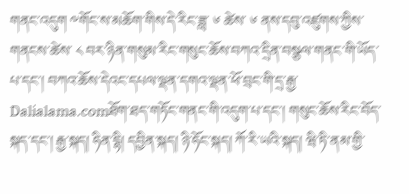གནང་འདུག ༸གོང་ས་མཆོག་གིས་དེ་རིང་ཟླ་ ༦ ཚེས་ ༦ ནས་དབུ་འཛུགས་ཀྱིས་གནངས་ཚེས་ ༨ བར་ཉིན་གསུམ་རིང་གསུང་ཆོས་བཀའ་དྲིན་བསྩལ་གནང་གི་ཡོད་པ་དང་། བཀའ་ཆོས་དེའང་དཔལ་ལྡན་དགའ་ལྡན་ཕོ་བྲང་གི་དྲ་རྒྱ་Dalialama.comཐོག་ཐད་གཏོང་གནང་གི་འདུག་པ་དང་། གསུང་ཆོས་རིང་བོད་སྐད་དང་། རྒྱ་སྐད། ཧིན་དྷི། དབྱིན་སྐད། ཉི་ཧོང་སྐད། ཀོ་རི་ཡའི་སྐད། ཝི་ཏི་ནམ་གྱི་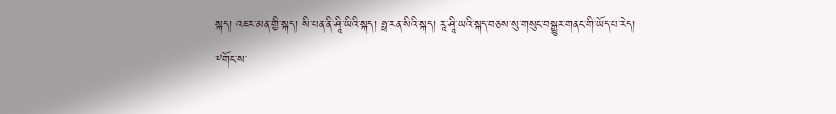སྐད། འཇར་མན་གྱི་སྐད། སི་པན་ནི་ཤཱི་ཡིའི་སྐད། ཧྥ་རན་སིའི་སྐད། རཱ་ཤཱི་ཡའི་སྐད་བཅས་སུ་གསུང་བསྒྱུར་གནང་གི་ཡོད་པ་རེད།
༸གོང་ས་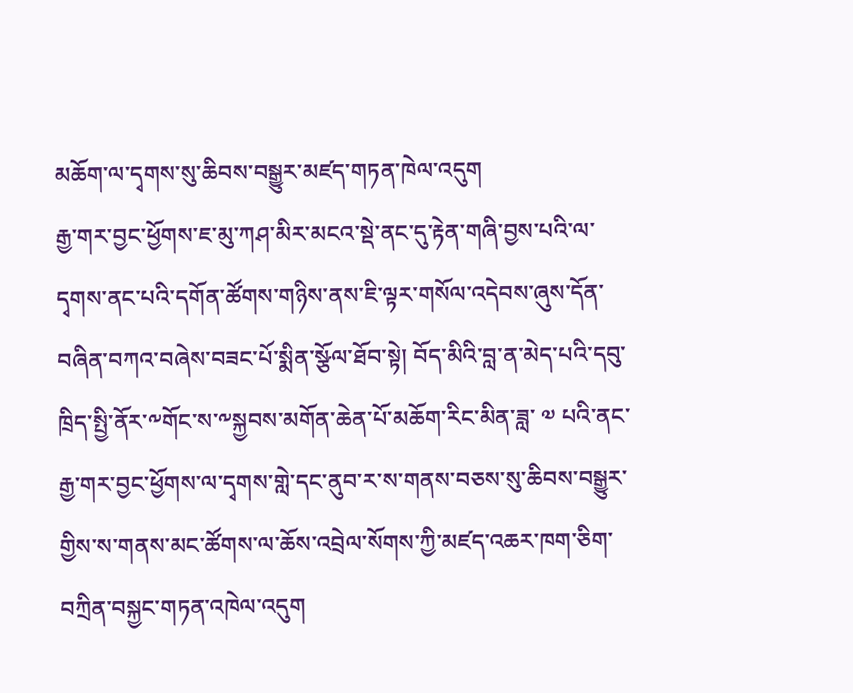མཆོག་ལ་དྭགས་སུ་ཆིབས་བསྒྱུར་མཛད་གཏན་ཁེལ་འདུག
རྒྱ་གར་བྱང་ཕྱོགས་ཇ་མུ་ཀཤ་མིར་མངའ་སྡེ་ནང་དུ་རྟེན་གཞི་བྱས་པའི་ལ་དྭགས་ནང་པའི་དགོན་ཚོགས་གཉིས་ནས་ཇི་ལྟར་གསོལ་འདེབས་ཞུས་དོན་བཞིན་བཀའ་བཞེས་བཟང་པོ་སྨིན་སྩོལ་ཐོབ་སྟེ། བོད་མིའི་བླ་ན་མེད་པའི་དབུ་ཁྲིད་སྤྱི་ནོར་༸གོང་ས་༸སྐྱབས་མགོན་ཆེན་པོ་མཆོག་རིང་མིན་ཟླ་ ༧ པའི་ནང་རྒྱ་གར་བྱང་ཕྱོགས་ལ་དྭགས་གླེ་དང་ནུབ་ར་ས་གནས་བཅས་སུ་ཆིབས་བསྒྱུར་གྱིས་ས་གནས་མང་ཚོགས་ལ་ཆོས་འབྲེལ་སོགས་ཀྱི་མཛད་འཆར་ཁག་ཅིག་བཀྲིན་བསྐྱང་གཏན་འཁེལ་འདུག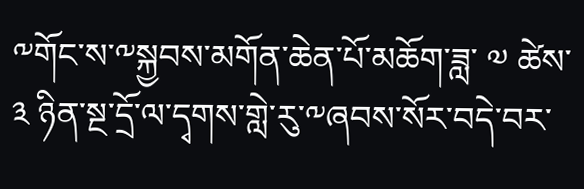༸གོང་ས་༸སྐྱབས་མགོན་ཆེན་པོ་མཆོག་ཟླ་ ༧ ཚེས་ ༣ ཉིན་སྔ་དྲོ་ལ་དྭགས་གླེ་རུ་༸ཞབས་སོར་བདེ་བར་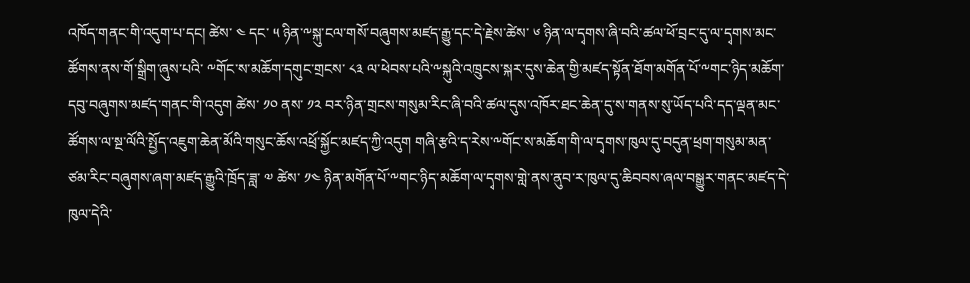འཁོད་གནང་གི་འདུག་པ་དང། ཚེས་ ༤ དང་ ༥ ཉིན་༸སྐུ་ངལ་གསོ་བཞུགས་མཛད་རྒྱུ་དང་དེ་རྗེས་ཚེས་ ༦ ཉིན་ལ་དྭགས་ཞི་བའི་ཚལ་ཕོ་བྲང་དུ་ལ་དྭགས་མང་ཚོགས་ནས་གོ་སྒྲིག་ཞུས་པའི་ ༸གོང་ས་མཆོག་དགུང་གྲངས་ ༨༣ ལ་ཕེབས་པའི་༸སྐུའི་འཁྲུངས་སྐར་དུས་ཆེན་གྱི་མཛད་སྟོན་ཐོག་མགོན་པོ་༸གང་ཉིད་མཆོག་དབུ་བཞུགས་མཛད་གནང་གི་འདུག ཚེས་ ༡༠ ནས་ ༡༢ བར་ཉིན་གྲངས་གསུམ་རིང་ཞི་བའི་ཚལ་དུས་འཁོར་ཐང་ཆེན་དུ་ས་གནས་སུ་ཡོད་པའི་དད་ལྡན་མང་ཚོགས་ལ་སྔ་ལོའི་སྤྱོད་འཇུག་ཆེན་མོའི་གསུང་ཆོས་འཕྲོ་སྐྱོང་མཛད་ཀྱི་འདུག གཞི་རྩའི་ད་རེས་༸གོང་ས་མཆོག་གི་ལ་དྭགས་ཁུལ་དུ་བདུན་ཕྲག་གསུམ་མན་ཙམ་རིང་བཞུགས་ཞག་མཛད་རྒྱུའི་ཁྲོད་ཟླ་ ༧ ཚེས་ ༡༤ ཉིན་མགོན་པོ་༸གང་ཉིད་མཆོག་ལ་དྭགས་གླེ་ནས་ནུབ་ར་ཁུལ་དུ་ཆིབབས་ཞལ་བསྒྱུར་གནང་མཛད་དེ་ཁུལ་དེའི་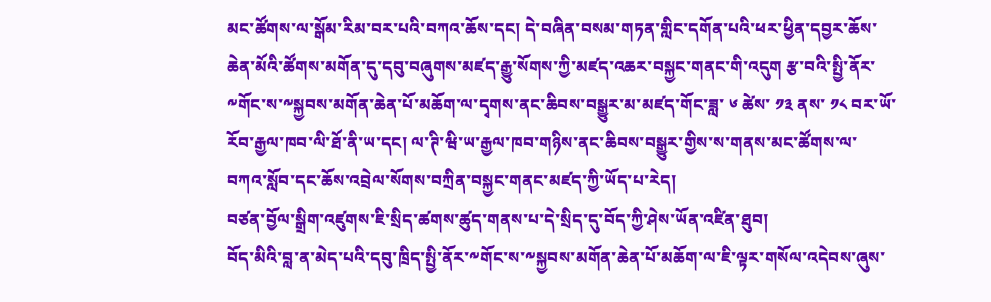མང་ཚོགས་ལ་སྒོམ་རིམ་བར་པའི་བཀའ་ཆོས་དང། དེ་བཞིན་བསམ་གཏན་གླིང་དགོན་པའི་ཕར་ཕྱིན་དབྱར་ཆོས་ཆེན་མོའི་ཚོགས་མགོན་དུ་དབུ་བཞུགས་མཛད་རྒྱུ་སོགས་ཀྱི་མཛད་འཆར་བསྐྱང་གནང་གི་འདུག རྩ་བའི་སྤྱི་ནོར་༸གོང་ས་༸སྐྱབས་མགོན་ཆེན་པོ་མཆོག་ལ་དྭགས་ནང་ཆིབས་བསྒྱུར་མ་མཛད་གོང་ཟླ་ ༦ ཚེས་ ༡༣ ནས་ ༡༨ བར་ཡོ་རོབ་རྒྱལ་ཁབ་ལི་ཐོ་ནི་ཡ་དང། ལ་ཊི་ཝི་ཡ་རྒྱལ་ཁབ་གཉིས་ནང་ཆིབས་བསྒྱུར་གྱིས་ས་གནས་མང་ཚོགས་ལ་བཀའ་སློབ་དང་ཆོས་འབྲེལ་སོགས་བཀྲིན་བསྐྱང་གནང་མཛད་ཀྱི་ཡོད་པ་རེད།
བཙན་བྱོལ་སྒྲིག་འཛུགས་ཇི་སྲིད་ཚགས་ཚུད་གནས་པ་དེ་སྲིད་དུ་བོད་ཀྱི་ཤེས་ཡོན་འཛིན་ཐུབ།
བོད་མིའི་བླ་ན་མེད་པའི་དབུ་ཁྲིད་སྤྱི་ནོར་༸གོང་ས་༸སྐྱབས་མགོན་ཆེན་པོ་མཆོག་ལ་ཇི་ལྟར་གསོལ་འདེབས་ཞུས་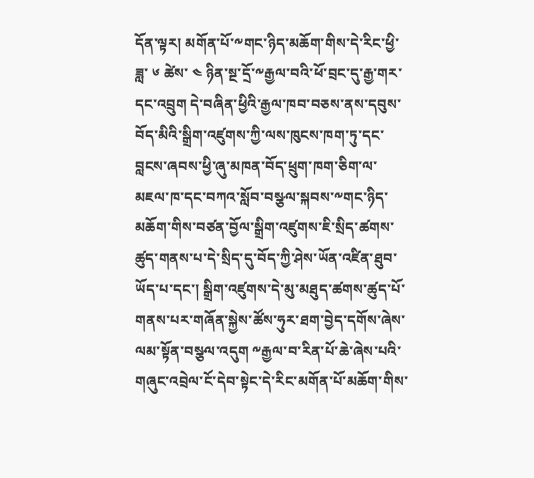དོན་ལྟར། མགོན་པོ་༸གང་ཉིད་མཆོག་གིས་དེ་རིང་ཕྱི་ཟླ་ ༦ ཚེས་ ༤ ཉིན་སྔ་དྲོ་༸རྒྱལ་བའི་ཕོ་བྲང་དུ་རྒྱ་གར་དང་འབྲུག དེ་བཞིན་ཕྱིའི་རྒྱལ་ཁབ་བཅས་ནས་དབུས་བོད་མིའི་སྒྲིག་འཛུགས་ཀྱི་ལས་ཁུངས་ཁག་ཏུ་དང་བླངས་ཞབས་ཕྱི་ཞུ་མཁན་བོད་ཕྲུག་ཁག་ཅིག་ལ་མཇལ་ཁ་དང་བཀའ་སློབ་བསྩལ་སྐབས་༸གང་ཉིད་མཆོག་གིས་བཙན་བྱོལ་སྒྲིག་འཛུགས་ཇི་སྲིད་ཚགས་ཚུད་གནས་པ་དེ་སྲིད་དུ་བོད་ཀྱི་ཤེས་ཡོན་འཛིན་ཐུབ་ཡོད་པ་དང་། སྒྲིག་འཛུགས་དེ་མུ་མཐུད་ཚགས་ཚུད་པོ་གནས་པར་གཞོན་སྐྱེས་ཚོས་ཧུར་ཐག་བྱེད་དགོས་ཞེས་ལམ་སྟོན་བསྩལ་འདུག ༸རྒྱལ་བ་རིན་པོ་ཆེ་ཞེས་པའི་གཞུང་འབྲེལ་ངོ་དེབ་སྟེང་དེ་རིང་མགོན་པོ་མཆོག་གིས་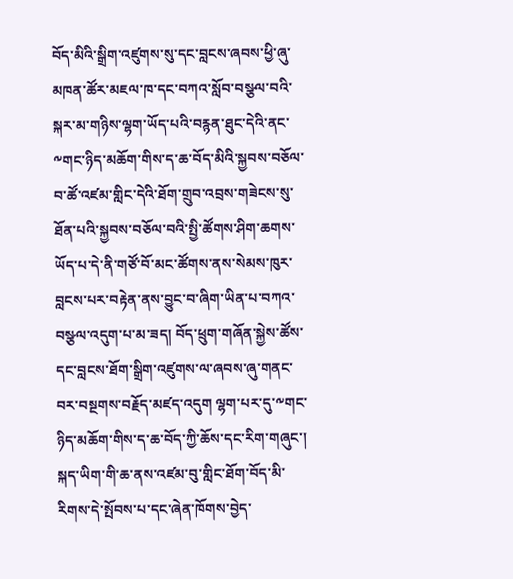བོད་མིའི་སྒྲིག་འཛུགས་སུ་དང་བླངས་ཞབས་ཕྱི་ཞུ་མཁན་ཚོར་མཇལ་ཁ་དང་བཀའ་སློབ་བསྩལ་བའི་སྐར་མ་གཉིས་ལྷག་ཡོད་པའི་བརྙན་ཐུང་དེའི་ནང་༸གང་ཉིད་མཆོག་གིས་ད་ཆ་བོད་མིའི་སྐྱབས་བཅོལ་བ་ཚོ་འཛམ་གླིང་དེའི་ཐོག་གྲུབ་འབྲས་གཟེངས་སུ་ཐོན་པའི་སྐྱབས་བཅོལ་བའི་སྤྱི་ཚོགས་ཤིག་ཆགས་ཡོད་པ་དེ་ནི་གཙོ་བོ་མང་ཚོགས་ནས་སེམས་ཁུར་བླངས་པར་བརྟེན་ནས་བྱུང་བ་ཞིག་ཡིན་པ་བཀའ་བསྩལ་འདུག་པ་མ་ཟད། བོད་ཕྲུག་གཞོན་སྐྱེས་ཚོས་དང་བླངས་ཐོག་སྒྲིག་འཛུགས་ལ་ཞབས་ཞུ་གནང་བར་བསྔགས་བརྗོད་མཛད་འདུག ལྷག་པར་དུ་༸གང་ཉིད་མཆོག་གིས་ད་ཆ་བོད་ཀྱི་ཆོས་དང་རིག་གཞུང་། སྐད་ཡིག་གི་ཆ་ནས་འཛམ་བུ་གླིང་ཐོག་བོད་མི་རིགས་དེ་སྤོབས་པ་དང་ཞེན་ཁོགས་བྱེད་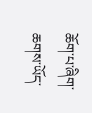ཆོག་པ་ཞིག་ཆགས་ཡོད་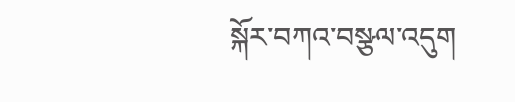སྐོར་བཀའ་བསྩལ་འདུག